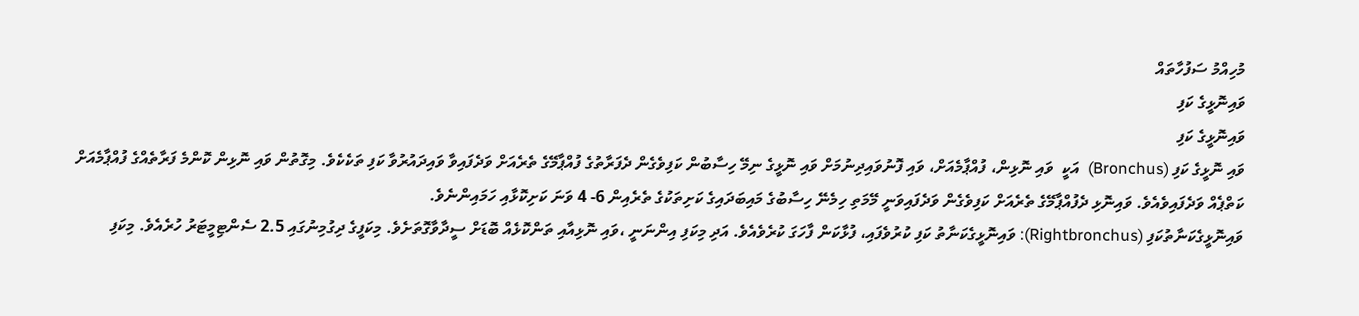މުހިއްމު ސަފުހާތައް
ވައިނޮޅީގެ ކަފި
ވައިނޮޅީގެ ކަފި
ވައި ނޮޅީގެ ކަފި (Bronchus)  އަކީ  ވައި ނޮޅިން، ފުއްޕާމެއަށް، ވައި ފޮނުވައިދިނުމަށް ވައި ނޮޅީގެ ނިމޭ ހިސާބުން ކަފިވެގެން ދެފަރާތުގެ ފުއްޕާމޭގެ ތެރެއަށް ވަދެފައިވާ ވައިދައުރުވާ ކަފި ތަކެކެވެ. މިގޮތުން ވައި ނޮޅިން ކޮންމެ ފަރާތެއްގެ ފުއްޕާމެއަށް ކަތްޕެއް ވަދެފައިވެއެވެ. ވައިނޮޅި ދެފުއްޕާމޭގެ ތެރެއަށް ކަފިވެގެން ވަދެފައިވަނީ މޭމަތި ހިމެނޭ ހިސާބުގެ މައިބަދައިގެ ކަށިތަކުގެ ތެރެއިން 6- 4 ވަނަ ކަށިކޮޅާއި ހަމައިންނެވެ.
ވައިނޮޅީގެކަނާތުކަފި (Rightbronchus): ވައިނޮޅީގެކަނާތު ކަފި ކުރުވެފައި، ފުޅާކަން ފާހަގަ ކުރެވެއެވެ. އަދި މިކަފި އިންނަނީ ،ވައި ނޮޅިއާއި ތަންކޮޅެއް ބޮޑަށް ސީދާވާގޮތަށެވެ. މިކަފީގެ ދިގުމިނުގައި 2.5 ސެންޓިމީޓަރު ހުރެއެވެ. މިކަފި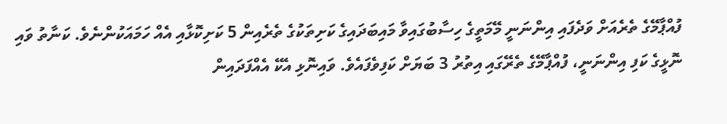ފުއްޕާމޭގެ ތެރެއަށް ވަދެފައި އިންނަނީ މޭމަތީގެ ހިސާބުގައިވާ މައިބަދައިގެ ކަށިތަކުގެ ތެރެއިން 5 ކަށިކޮޅާއި އެއް ހަމައަކުންނެވެ. ކަނާތު ވައި ނޮޅީގެ ކަފި އިންނަނީ، ފުއްޕާމޭގެ ތެރޭގައި އިތުރު 3 ބަޔަށް ކަފިވެފައެވެ. ވައިނޮޅި އެކޭ އެއްފަދައިން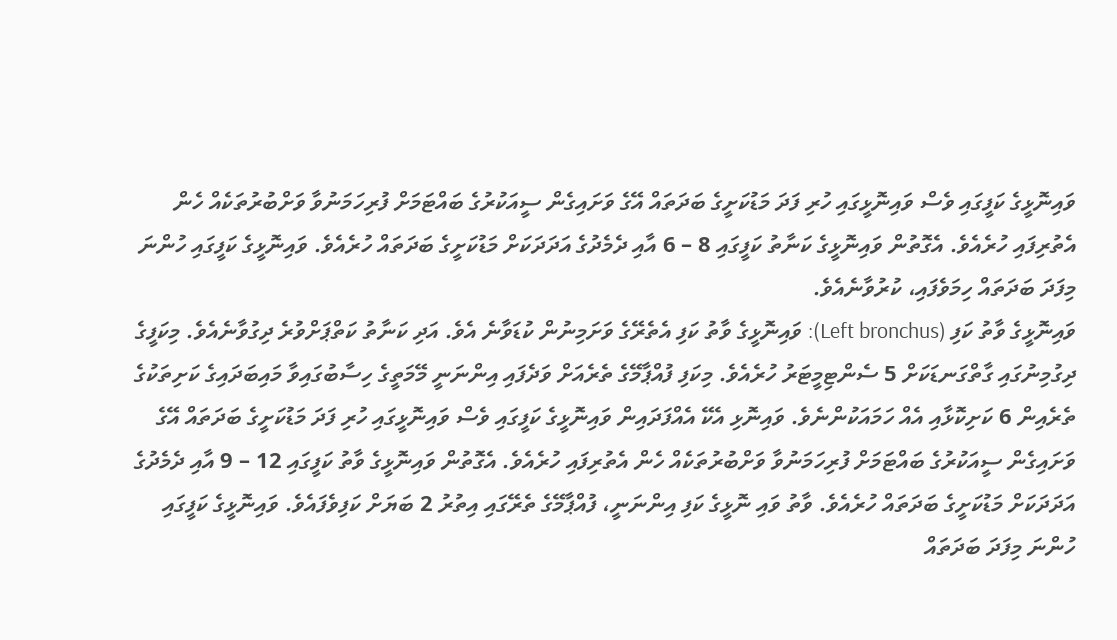ވައިނޮޅީގެ ކަފީގައި ވެސް ވައިނޮޅީގައި ހުރި ފަދަ މަޑުކަށީގެ ބަދަތައް އޭގެ ވަށައިގެން ސީއަކުރުގެ ބައްޓަމަށް ފުރިހަމަނުވާ ވަށްބުރުތަކެއް ހެން އެތުރިފައި ހުރެއެވެ. އެގޮތުން ވައިނޮޅީގެ ކަނާތު ކަފީގައި 8 – 6 އާއި ދެމެދުގެ އަދަދަކަށް މަޑުކަށީގެ ބަދަތައް ހުރެއެވެ. ވައިނޮޅީގެ ކަފީގައި ހުންނަ މިފަދަ ބަދަތައް ހިމަވެފައި، ކުރުވާނެއެވެ.
ވައިނޮޅީގެ ވާތު ކަފި (Left bronchus): ވައިނޮޅީގެ ވާތު ކަފި އެތެރޭގެ ވަށަމިނުން ކުޑަވާނެ އެވެ. އަދި ކަނާތު ކަތްޕަށްވުރެ ދިގުވާނެއެވެ. މިކަފީގެ ދިގުމިނުގައި ގާތްގަނޑަކަށް 5 ސެންޓިމީޓަރު ހުރެއެވެ. މިކަފި ފުއްޕާމޭގެ ތެރެއަށް ވަދެފައި އިންނަނީ މޭމަތީގެ ހިސާބުގައިވާ މައިބަދައިގެ ކަށިތަކުގެ ތެރެއިން 6 ކަށިކޮޅާއި އެއް ހަމައަކުންނެވެ. ވައިނޮޅި އެކޭ އެއްފަދައިން ވައިނޮޅީގެ ކަފީގައި ވެސް ވައިނޮޅީގައި ހުރި ފަދަ މަޑުކަށީގެ ބަދަތައް އޭގެ ވަށައިގެން ސީއަކުރުގެ ބައްޓަމަށް ފުރިހަމަނުވާ ވަށްބުރުތަކެއް ހެން އެތުރިފައި ހުރެއެވެ. އެގޮތުން ވައިނޮޅީގެ ވާތު ކަފީގައި 12 – 9 އާއި ދެމެދުގެ އަދަދަކަށް މަޑުކަށީގެ ބަދަތައް ހުރެއެވެ. ވާތު ވައި ނޮޅީގެ ކަފި އިންނަނީ، ފުއްޕާމޭގެ ތެރޭގައި އިތުރު 2 ބަޔަށް ކަފިވެފައެވެ. ވައިނޮޅީގެ ކަފީގައި ހުންނަ މިފަދަ ބަދަތައް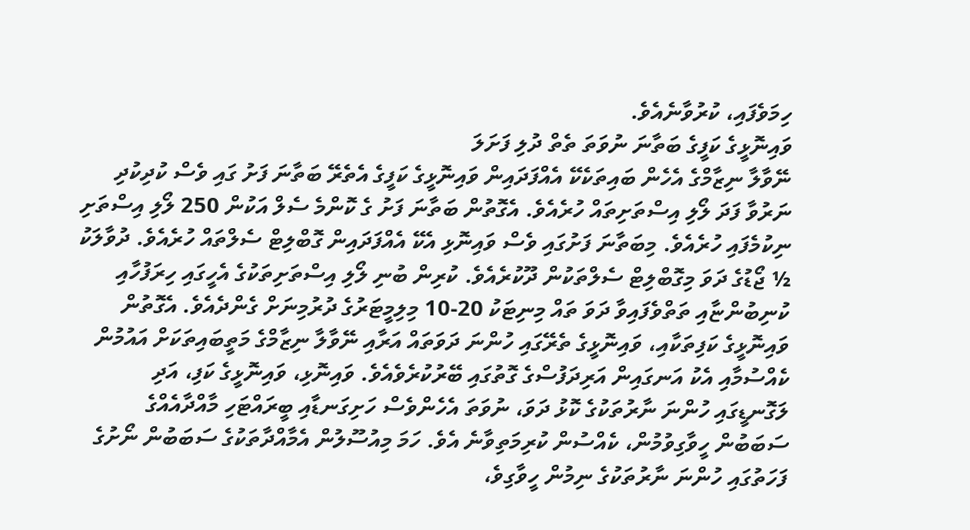ހިމަވެފައި، ކުރުވާނެއެވެ.
ވައިނޮޅީގެ ކަފީގެ ބަތާނަ ނުވަތަ ތެތް ދުލި ފަށަލަ
ނޭވާލާ ނިޒާމްގެ އެހެން ބައިތަކެކޭ އެއްފަދައިން ވައިނޮޅީގެ ކަފީގެ އެތެރޭ ބަތާނަ ފަށު ގައި ވެސް ކުދިކުދި ނަރުވާ ފަދަ ލޯލި އިސްތަށިތައް ހުރެއެވެ. އެގޮތުން ބަތާނަ ފަށު ގެ ކޮންމެ ސެލް އަކުން 250 ލޯލި އިސްތަށި ނިކުމެފައި ހުރެއެވެ. މިބަތާނަ ފަށުގައި ވެސް ވައިނޮޅި އެކޭ އެއްފަދައިން ގޮބްލިޓް ސެލްތައް ހުރެއެވެ. ދުވާލަކު ½ ޖޯޑުގެ ދަވަ މިގޮބްލިޓް ސެލްތަކުން ދޫކުރެއެވެ. ކުރިން ބުނި ލޯލި އިސްތަށިތަކުގެ އެހީގައި ހިރަފުހާއި ކުނިބުންޏާއި ތަތްވެފައިވާ ދަވަ ތައް މިނިޓަކު 20-10 މިލިމީޓަރުގެ ދުރުމިނަށް ގެންދެއެވެ. އެގޮތުން ވައިނޮޅީގެ ކަފިތަކާއި، ވައިނޮޅީގެ ތެރޭގައި ހުންނަ ދަވަތައް އަރާއި ނޭވާލާ ނިޒާމްގެ މަތީބައިތަކަށް އައުމުން ކެއްސުމާއި އެކު އަނގައިން އަރިދަފުސްގެ ގޮތުގައި ބޭރުކުރެވެއެވެ. ވައިނޮޅި، ވައިނޮޅީގެ ކަފި، އަދި ލަގޮނޑީގައި ހުންނަ ނާރުތަކުގެ ކޮޅު ދަވަ، ނުވަތަ އެހެންވެސް ހަށިގަނޑާއި ބީރައްޓަހި މާއްދާއެއްގެ ސަބަބުން ހީވާގިވުމުން، ކެއްސުން ކުރިމަތިވާނެ އެވެ. ހަމަ މިއުސޫލުން އެމާއްދާތަކުގެ ސަބަބުން ނޯށުގެ ފަހަތުގައި ހުންނަ ނާރުތަކުގެ ނިމުން ހީވާގިވެ،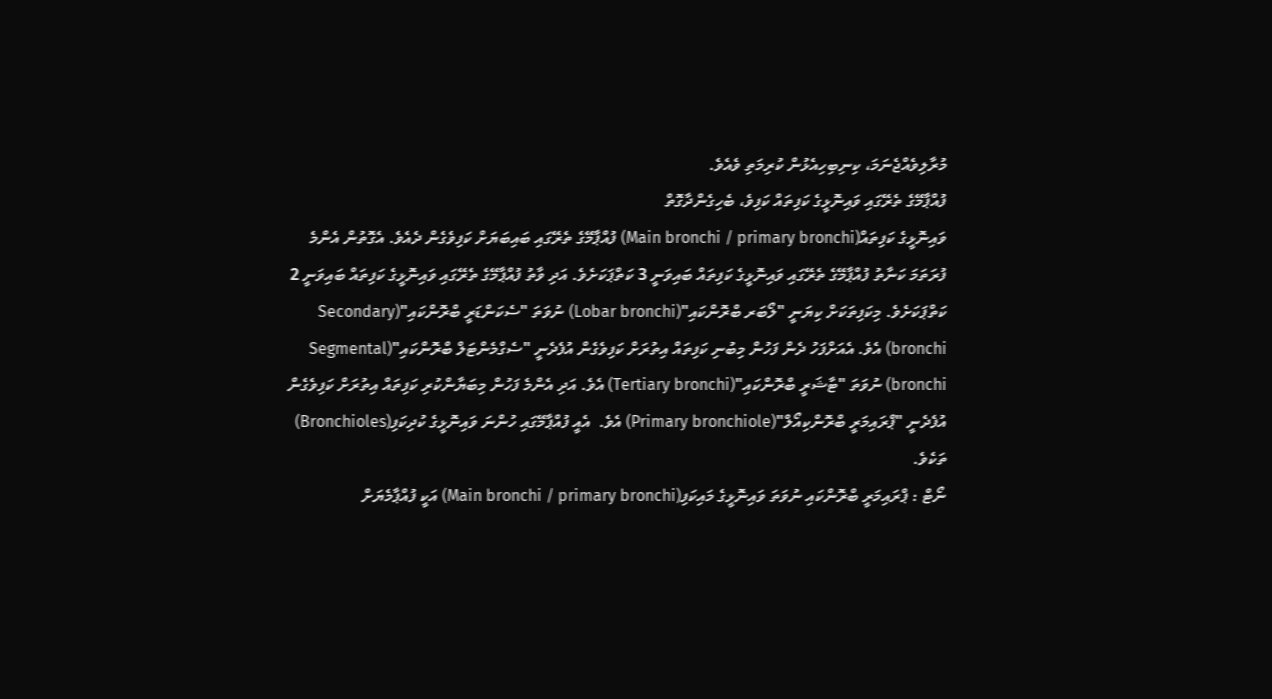މުރާލިވެއްޖެނަމަ، ކިނިބިހިއެޅުން ކުރިމަތި ވެއެވެ.
ފުއްޕާމޭގެ ތެރޭގައި ވައިނޮޅީގެ ކަފިތައް ކަފިވެ، ބެހިގެންދާގޮތް
ވައިނޮޅީގެ ކަފިތައް(Main bronchi / primary bronchi) ފުއްޕާމޭގެ ތެރޭގައި ބައިބަޔަށް ކަފިވެގެން ދެއެވެ. އެގޮތުން އެންމެ ފުރަތަމަ ކަނާތު ފުއްޕާމޭގެ ތެރޭގައި ވައިނޮޅީގެ ކަފިތައް ބައިވަނީ 3 ކަތްޕަކަށެވެ. އަދި ވާތު ފުއްޕާމޭގެ ތެރޭގައި ވައިނޮޅީގެ ކަފިތައް ބައިވަނީ 2 ކަތްޕަކަށެވެ. މިކަފިތަކަށް ކިޔަނީ "ލޯބަރ ބްރޮންކައި"(Lobar bronchi) ނުވަތަ "ސެކަންޑަރީ ބްރޮންކައި"(Secondary bronchi) އެވެ. އެއަށްފަހު ދެން ފަހުން މިބުނި ކަފިތައް އިތުރަށް ކަފިވެގެން އުފެދެނީ "ސެގްމެންޓަލް ބްރޮންކައި"(Segmental bronchi) ނުވަތަ "ޓާޝަރީ ބްރޮންކައި"(Tertiary bronchi) އެވެ. އަދި އެންމެ ފަހުން މިބަޔާންކުރި ކަފިތައް އިތުރަށް ކަފިވެގެން އުފެދެނީ "ޕްރައިމަރީ ބްރޮންކިއޯލް"(Primary bronchiole) އެވެ.  އެއީ ފުއްޕާމޭގައި ހުންނަ ވައިނޮޅީގެ ކުދިކަފި(Bronchioles) ތަކެވެ.
ނޯޓް : ޕްރައިމަރީ ބްރޮންކައި ނުވަތަ ވައިނޮޅީގެ މައިކަފި(Main bronchi / primary bronchi) އަކީ ފުއްޕާމެޔަށް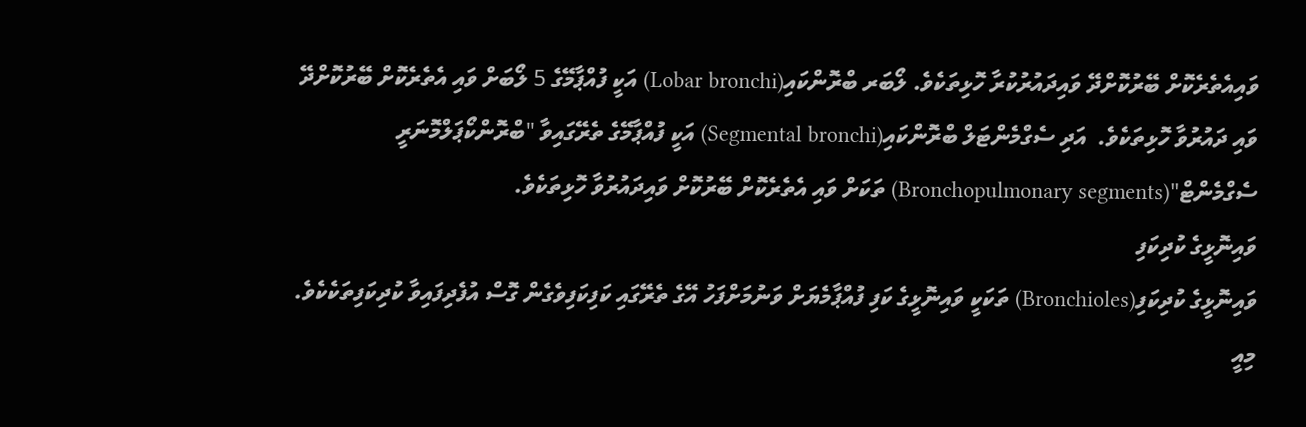ވައިއެތެރެކޮށް ބޭރުކޮށްދޭ ވައިދައުރުކުރާ ހޮޅިތަކެވެ. ލޯބަރ ބްރޮންކައި(Lobar bronchi) އަކީ ފުއްޕާމޭގެ 5 ލޯބަށް ވައި އެތެރެކޮށް ބޭރުކޮށްދޭ ވައި ދައުރުވާ ހޮޅިތަކެވެ.  އަދި ސެގްމެންޓަލް ބްރޮންކައި(Segmental bronchi) އަކީ ފުއްޕާމޭގެ ތެރޭގައިވާ "ބްރޮންކޯޕަލްމޮނަރީ ސެގްމެންޓް"(Bronchopulmonary segments) ތަކަށް ވައި އެތެރެކޮށް ބޭރުކޮށް ވައިދައުރުވާ ހޮޅިތަކެވެ.
ވައިނޮޅީގެ ކުދިކަފި
ވައިނޮޅީގެ ކުދިކަފި(Bronchioles) ތަކަކީ ވައިނޮޅީގެ ކަފި ފުއްޕާމެޔަށް ވަނުމަށްފަހު އޭގެ ތެރޭގައި ކަފިކަފިވެގެން ގޮސް އުފެދިފައިވާ ކުދިކަފިތަކެކެވެ. މިއީ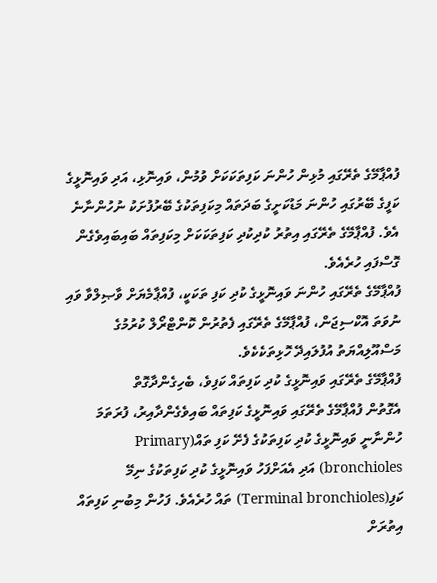ފުއްޕާމޭގެ ތެރޭގައި މުޅިން ހުންނަ ކަފިތަކަކަށް ވުމުން، ވައިނޮޅި، އަދި ވައިނޮޅީގެ ކަފީގެ ބޭރުގައި ހުންނަ މަޑުކަށީގެ ބަދަތައް މިކަފިތަކުގެ ބޭރުފުށަކު ނުހުންނާނެ އެވެ. ފުއްޕާމޭގެ ތެރޭގައި އިތުރު ކުދިކުދި ކަފިތަކަކަށް މިކަފިތައް ބައިބައިވެގެން ގޮސްފައި ހުރެއެވެ.
ފުއްޕާމޭގެ ތެރޭގައި ހުންނަ ވައިނޮޅީގެ ކުދި ކަފި ތަކަކީ، ފުއްޕާމެޔަށް ވާޞިލްވާ ވައި ނުވަތަ އޮކްސިޖަން، ފުއްޕާމޭގެ ތެރޭގައި ފެތުރުން ކޮންޓްރޯލް ކުރުމުގެ މަސްއޫލިއްޔަތު އުފުލައިދޭ ހޮޅިތަކެކެވެ.
ފުއްޕާމޭގެ ތެރޭގައި ވައިނޮޅީގެ ކުދި ކަފިތައް ކަފިވެ، ބެހިގެންދާގޮތް
އެގޮތުން ފުއްޕާމޭގެ ތެރޭގައި ވައިނޮޅީގެ ކަފިތައް ބައިވެގެންދާއިރު، ފުރަތަމަ ހުންނާނީ ވައިނޮޅީގެ ކުދި ކަފިތަކުގެ ފެށޭ ކަފި ތައް(Primary bronchioles) އަދި އެއަށްފަހު ވައިނޮޅީގެ ކުދި ކަފިތަކުގެ ނިމޭ ކަފި(Terminal bronchioles) ތައް ހުރެއެވެ. ފަހުން މިބުނި ކަފިތައް އިތުރަށް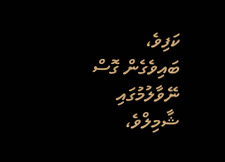ކަފިވެ، ބައިވެގެން ގޮސް ނޭވާލުމުގައި ޝާމިލްވެ،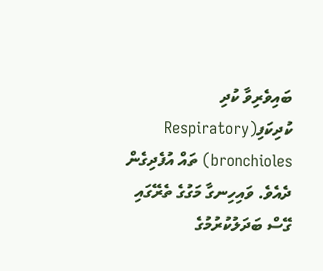ބައިވެރިވާ ކުދި ކުދިކަފި(Respiratory bronchioles) ތައް އުފެދިގެން ދެއެވެ. ވައިހިނގާ މަގުގެ ތެރޭގައި ގޭސް ބަދަލުކުރުމުގެ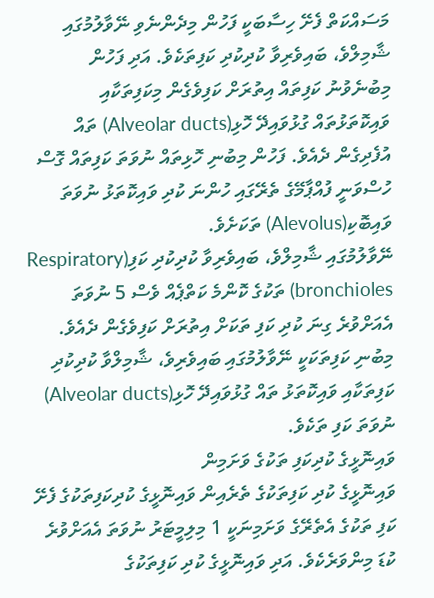މަސައްކަތް ފެށޭ ހިސާބަކީ ފަހުން މިދެންނެވި ނޭވާލުމުގައި ޝާމިލްވެ، ބައިވެރިވާ ކުދިކުދި ކަފިތަކެވެ. އަދި ފަހުން މިބުނެވުނު ކަފިތައް އިތުރަށް ކަފިވެގެން މިކަފިތަކާއި ވައިކޮތަޅުތައް ގުޅުވައިދޭ ހޮޅި(Alveolar ducts) ތައް އުފެދިގެން ދެއެވެ. ފަހުން މިބުނި ހޮޅިތައް ނުވަތަ ކަފިތައް ގޮސް ހުސްވަނީ ފުއްޕާމޭގެ ތެރޭގައި ހުންނަ ކުދި ވައިކޮތަޅު ނުވަތަ ވައިބޮކި(Alevolus) ތަކަށެވެ.
ނޭވާލުމުގައި ޝާމިލްވެ، ބައިވެރިވާ ކުދިކުދި ކަފި(Respiratory bronchioles) ތަކުގެ ކޮންމެ ކަތްޕެއް ވެސް 5 ނުވަތަ އެއަށްވުރެ ގިނަ ކުދި ކަފި ތަކަށް އިތުރަށް ކަފިވެގެން ދެއެވެ. މިބުނި ކަފިތަކަކީ ނޭވާލުމުގައި ބައިވެރިވެ، ޝާމިލްވާ ކުދިކުދި ކަފިތަކާއި ވައިކޮތަޅު ތައް ގުޅުވައިދޭ ހޮޅި(Alveolar ducts) ނުވަތަ ކަފި ތަކެވެ.
ވައިނޮޅީގެ ކުދިކަފި ތަކުގެ ވަށަމިން
ވައިނޮޅީގެ ކުދި ކަފިތަކުގެ ތެރެއިން ވައިނޮޅީގެ ކުދިކަފިތަކުގެ ފެށޭ ކަފި ތަކުގެ އެތެރޭގެ ވަށަމިނަކީ 1 މިލިމީޓަރު ނުވަތަ އެއަށްވުރެ ކުޑަ މިންވަރެކެވެ. އަދި ވައިނޮޅީގެ ކުދި ކަފިތަކުގެ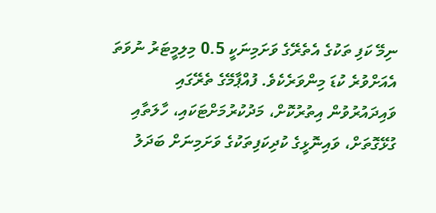ނިމޭ ކަފި ތަކުގެ އެތެރޭގެ ވަށަމިނަކީ 0.5 މިލިމީޓަރު ނުވަތަ އެއަށްވުރެ ކުޑަ މިންވަރެކެވެ. ފުއްޕާމޭގެ ތެރޭގައި ވައިދައުރުވުން އިތުރުކޮށް، މަދުކުރުމަށްޓަކައި، ހާލަތާއި ގުޅޭގޮތަށް، ވައިނޮޅީގެ ކުދިކަފިތަކުގެ ވަށަމިނަށް ބަދަލު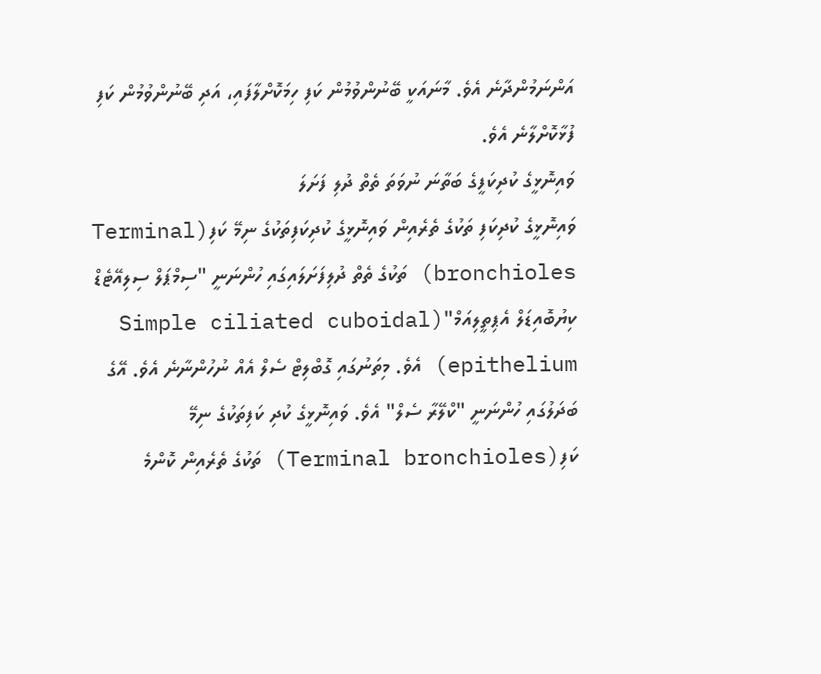އަންނަމުންދާނެ އެވެ. މާނައަކީ ބޭނުންވުމުން ކަފި ހިމަކޮށްލާފައި، އަދި ބޭނުންވުމުން ކަފި ފުޅާކޮށްލާނެ އެވެ.
ވައިނޮޅީގެ ކުދިކަފީގެ ބަތާނަ ނުވަތަ ތެތް ދުލި ފަށަލަ
ވައިނޮޅީގެ ކުދިކަފި ތަކުގެ ތެރެއިން ވައިނޮޅީގެ ކުދިކަފިތަކުގެ ނިމޭ ކަފި(Terminal bronchioles) ތަކުގެ ތެތް ދުލިފަށަލައިގައި ހުންނަނީ "ސިމްޕަލް ސިލިއޭޓެޑް ކިޔުބޮއިޑަލް އެޕިތީލިއަމް"(Simple ciliated cuboidal epithelium) އެވެ. މިތަނުގައި ގޮބްލިޓް ސެލް އެއް ނުހުންނާނެ އެވެ. އޭގެ ބަދަލުގައި ހުންނަނީ "ކްލޭރާ ސެލް" އެވެ. ވައިނޮޅީގެ ކުދި ކަފިތަކުގެ ނިމޭ ކަފި(Terminal bronchioles) ތަކުގެ ތެރެއިން ކޮންމެ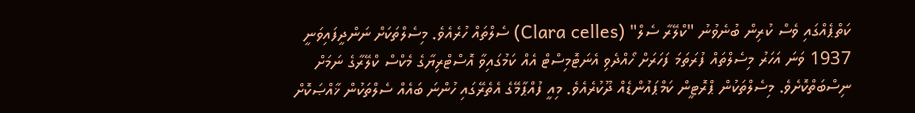ކަތްޕެއްގައި ވެސް ކުރިން ބުނެވުނު "ކްލޭރާ ސެލް" (Clara celles) ސެލްތައް ހުރެއެވެ. މިސެލްތަކަށް ނަންދީފައިވަނީ 1937 ވަނަ އަހަރު މިސެލްތައް ފުރަތަމަ ފަހަރަށް ހޯއްދެވި އެނަޓޮމިސްޓް އެއް ކަމުގައިވާ އޮސްޓްރިޔާގެ މެކްސް ކްލޭރާގެ ނަމަށް ނިސްބަތްކޮށެވެ. މިސެލްތަކުން ޕްރޮޓީން ކަމްޕައުންޑެއް ދޫކުރެއެވެ. މިއީ ފުއްޕާމޭގެ އެތެރޭގައި ހުންނަ ބައެއް ސެލްތަކުން ޚާއްޞަކޮށް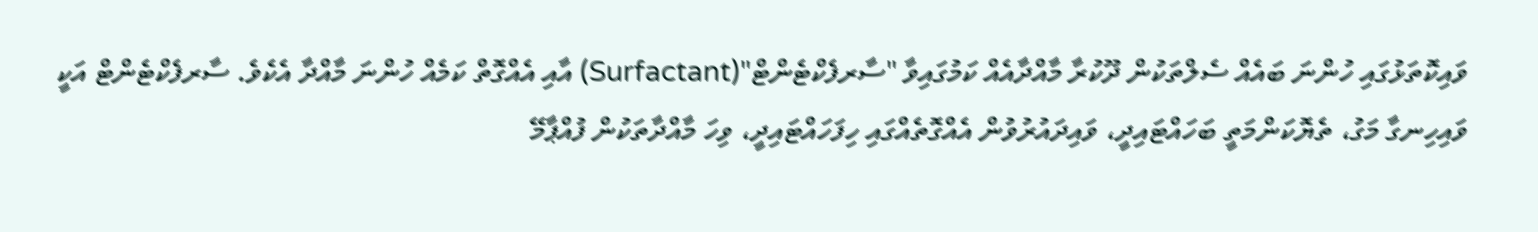ވައިކޮތަޅުގައި ހުންނަ ބައެއް ސެލްތަކުން ދޫކުރާ މާއްދާއެއް ކަމުގައިވާ "ސާރފެކްޓެންޓް"(Surfactant) އާއި އެއްގޮތް ކަމެއް ހުންނަ މާއްދާ އެކެވެ. ސާރފެކްޓެންޓް އަކީ ވައިހިނގާ މަގު، ތެޔޮކަންމަތީ ބަހައްޓައިދީ، ވައިދައުރުވުން އެއްގޮތެއްގައި ހިފަހައްޓައިދީ، ވިހަ މާއްދާތަކުން ފުއްޕާމޭ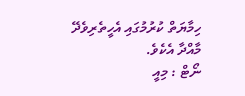ހިމާޔަތް ކުރުމުގައި އެހީތެރިވެދޭ މާއްދާ އެކެވެ.
ނޯޓް : މިއީ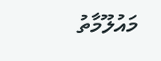މައުލޫމާތު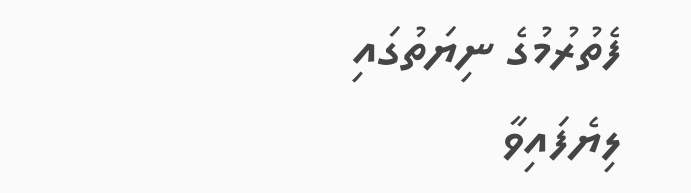ފެތުރުމުގެ ނިޔަތުގައި ލިޔެފައިވާ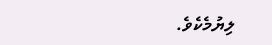ލިޔުމެކެވެ.